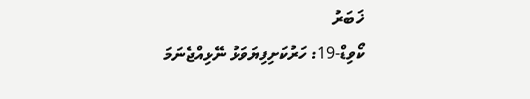ޚަބަރު
ކޯވިޑް-19: ހަރުކަށިފިޔަވަޅު ނޭޅިއްޖެނަމަ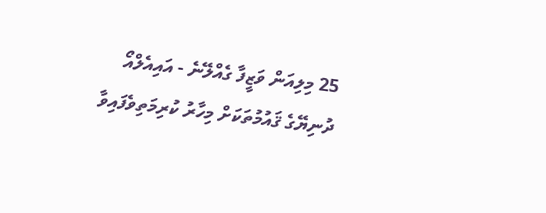25 މިލިއަން ވަޒީފާ ގެއްލޭނެ - އައިއެލްއޯ
ދުނިޔޭގެ ޤައުމުތަކަށް މިހާރު ކުރިމަތިވެފައިވާ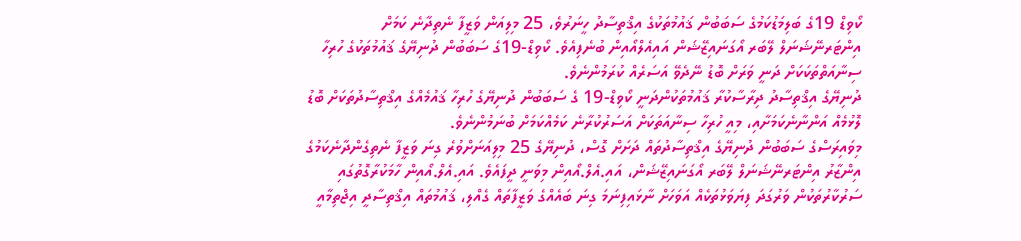ކޯވިޑް 19ގެ ބަލިމަޑުކަމުގެ ސަބަބުން ޤައުމުތަކުގެ އިޤްތިސާދު ހީނަރުވެ، 25 މިލިއަން ވަޒީފާ ނެތިދާނެ ކަމަށް އިންޓަރނޭޝަނަލް ލޭބަރ އޯގަނައިޒޭޝަން އައިއެލްއޯއިން ބުނެފިއެވެ. ކޯވިޑް-19ގެ ސަބަބުން ދުނިޔޭގެ ޤައުމުތަކުގެ ހުރިހާ ސިނާއަތްތަކަކަށް ދަނީ ވަރަށް ބޮޑު ނޭދެވޭ އަސަރެއް ކުރަމުންނެވެ.
ދުނިޔޭގެ އިޤްތިސާދު ދިރާސާކުރާ ޤައުމުތަކުންދަނީ ކޯވިޑް-19 ގެ ސަބަބުން ދުނިޔޭގެ ހުރިހާ ޤައުމެއްގެ އިޤްތިސާދުތަކަށް ބޮޑު ލޮޅުމެއް އަންނާނެކަމަށާއި، މިއީ ހުރިހާ ސިނާއަތަކަށް އަސަރުކުރާނެ ކަމެއްކަމަށް ބުނަމުންނެވެ.
މިވައިރަސްގެ ސަބަބުން ދުނިޔޭގެ އިޤްތިސާދުތައް ދަށަށް ގޮސް، ދުނިޔޭގެ 25 މިލިއަނަށްވުރެ ގިނަ ވަޒީފާ ނެތިގެންދާނެކަމުގެ އިންޒާރު އިންޓަރނޭޝަނަލް ލޭބަރ އޯގަނައިޒޭޝަން، އައި.އެލް.އޯއިން މިވަނީ ދީފައެވެ. އައި.އެލް.އޯއިން ހާމަކުރާގޮތުގައި ސަރުކާރުތަކުން ވަރުގަދަ ފިޔަވަޅުތަކެއް އަވަހަށް ނާޅައިފިނަމަ ގިނަ ބައެއްގެ ވަޒީފާތައް ގެއްލި، ޤައުމުތައް އިޤްތިސާދީ އިޖްތިމާއީ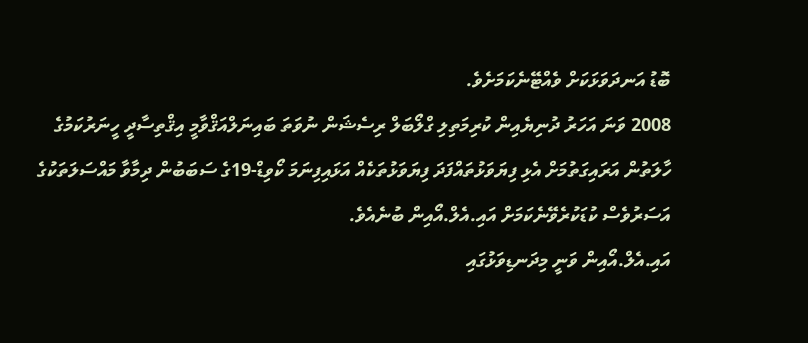ބޮޑު އަނދަވަޅަކަށް ވެއްޓޭނެކަމަށެވެ.
2008 ވަނަ އަހަރު ދުނިޔެއިން ކުރިމަތިލި ގްލޯބަލް ރިސެޝަން ނުވަތަ ބައިނަލްއަޤްވާމީ އިޤްތިސާދީ ހީނަރުކަމުގެ ހާލަތުން އަރައިގަތުމަށް އެޅި ފިޔަވަޅުތައްފަދަ ފިޔަވަޅުތަކެއް އަޅައިފިނަމަ ކޯވިޑް-19ގެ ސަބަބުން ދިމާވާ މައްސަލަތަކުގެ އަސަރުވެސް ކުޑަކުރެވޭނެކަމަށް އައި.އެލް.އޯއިން ބުނެއެވެ.
އައި.އެލް.އޯއިން ވަނީ މިދަނޑިވަޅުގައި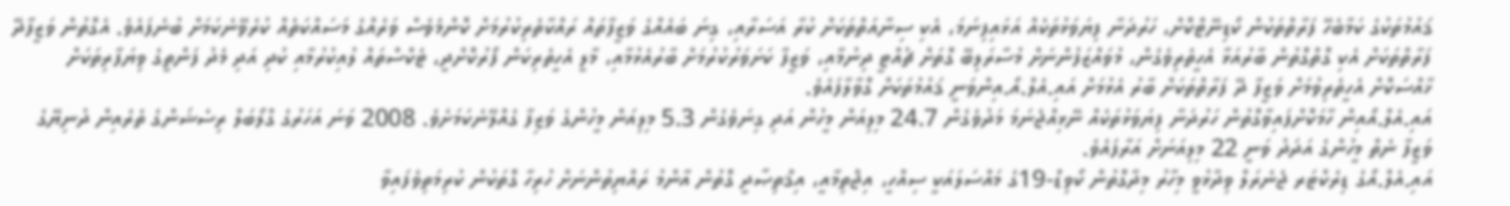ޤައުމުތަކުގެ ކަމާބެހޭ ފަރާތްތަކުން ކޯޑިނޭޓްކޮށް، ހަރުދަނާ ފިޔަވަޅުތަކެއް އަޅައިފިނަމަ، އެކި ސިނާއަތްތަކަށް ކުރާ އަސަރާއި، ގިނަ ބައެއްގެ ވަޒީފާތައް ރައްކާތެރިކުރުމަށް ކޮންމެވެސް ވަރެއްގެ މަސައްކަތެއް ކުރެވޭނެކަމަށް ބުނެފައެވެ. އެގޮތުން ވަޒީފާދޭ ފަރާތްތަކަށް އެކި ގޮތްގޮތުން ބާރުއަޅާ އެހީތެރިވެގެން، މުވައްޒަފުންނަށް މުސާރަލިބޭ ގޮތަށް ޗުއްޓީ ދިނުމާއި، ވަޒީފާ ކަށަވަރުކުރުމަށް ބާރުއެޅުމާއި، މާލީ އެހީތެރިކަން ފޯރުކޮށްދީ، ޓެކްސްތައް ލުއިކުރުމާއި ކުދި އަދި މެދު ފަންތީގެ ވިޔަފާރިތަކަށް ޚާއްސަކޮށް އެހީތެރިވުމަށް ވަޒީފާ ދޭ ފަރާތްތަކަށް ބާރު އެޅުމަށް އައި.އެލް.އޯ.އިންވަނީ ޤައުމުތަކަށް ގޮވާލާފައެވެ.
އައި.އެލް.އޯއިން ހާމަކޮށްފައިވާގޮތުން ހަރުދަނާ ފިޔަވަޅުތަކެއް ނޭޅިއްޖެނަމަ މަދުވެގެން 24.7 މިލިއަން މީހުން އަދި ގިނަވެގެން 5.3 މިލިއަން މީހުންގެ ވަޒިފާ ގެއްލޭނެކަމަށެވެ. 2008 ވަނަ އަހަރުގެ ގްލޯބަލް ރިސެޝަންގެ ތެރެއިން ދުނިޔޭގެ ވަޒީފާ ނެތް މީހުންގެ އަދަދު ވަނީ 22 މިލިއަނަށް އަރާފައެވެ.
އައި.އެލް.އޯގެ ޑިރެކްޓަރ ޖެނެރަލް ވިދާޅުވީ މިހާރު މިދާގޮތުން ކޯވިޑް-19ގެ މައްސަލައަކީ ސިއްހީ، އިޖްތިމާއީ، އިޤްތިޞާދީ ގޮތުން އާންމު ރައްޔިތުންނަށް ހުރިހާ ގޮތަކުން ކުރިމަތިވެފައިވާ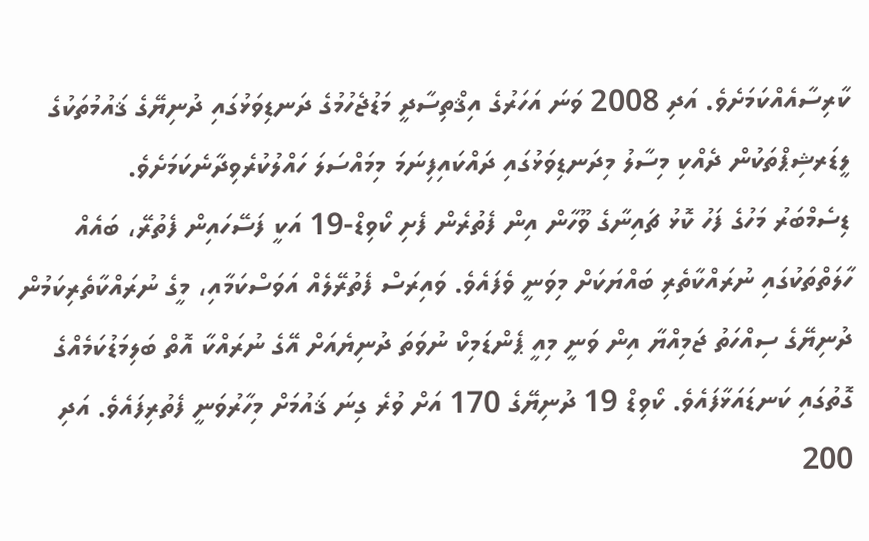ކާރިސާއެއްކަމަށެވެ. އަދި 2008 ވަނަ އަހަރުގެ އިޤްތިސާދީ މަޑުޖެހުމުގެ ދަނޑިވަޅުގައި ދުނިޔޭގެ ޤައުމުތަކުގެ ލީޑަރޝިޕްތަކުން ދެއްކި މިސާލު މިދަނޑިވަޅުގައި ދައްކައިފިނަމަ މިމައްސަލަ ހައްލުކުރެވިދާނެކަމަށެވެ.
ޑިސެމްބަރު މަހުގެ ފަހު ކޮޅު ޗައިނާގެ ވޫހާން އިން ފެތުރެން ފެށި ކޯވިޑް-19 އަކީ ފަސޭހައިން ފެތުރޭ، ބައެއް ހާލަތްތަކުގައި ނުރައްކާތެރި ބައްޔަކަށް މިވަނީ ވެފައެވެ. ވައިރަސް ފެތުރޭލެއް އަވަސްކަމާއި، މީގެ ނުރައްކާތެރިކަމުން ދުނިޔޭގެ ސިއްހަތު ޖަމިއްޔާ އިން ވަނީ މިއީ ޕެންޑަމިކް ނުވަތަ ދުނިޔެއަށް އޭގެ ނުރައްކާ އޮތް ބަލިމަޑުކަމެއްގެ ގޮތުގައި ކަނޑައަޅާފައެވެ. ކޯވިޑް 19 ދުނިޔޭގެ 170 އަށް ވުރެ ގިނަ ޤައުމަށް މިހާރުވަނީ ފެތުރިފައެވެ. އަދި 200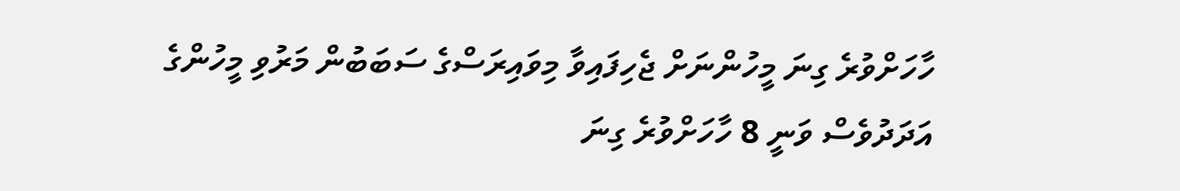ހާހަށްވުރެ ގިނަ މީހުންނަށް ޖެހިފައިވާ މިވައިރަސްގެ ސަބަބުން މަރުވި މީހުންގެ އަދަދުވެސް ވަނީ 8 ހާހަށްވުރެ ގިނަ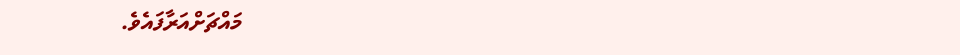މައްޗަށްއަރާފައެވެ.